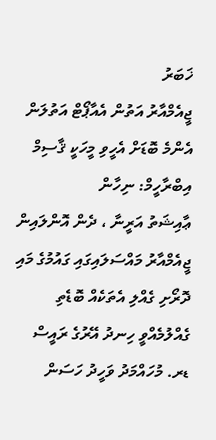ޚަބަރު
ޖީއެމްއާރު އަތުން އެއާޕޯޓް އަތުލަން އެންމެ ބޮޑަށް އެހީވި މީހަކީ ޤާސިމް އިބްރާހީމް: ނިހާން
ޢާއިޝަތު އަރީނާ ، ދެން އޮންލައިން
ޖީއެމްއާރު މައްސަލައިގައި ގައުމުގެ މައި ދޮރޯށި ގެއްލި އެތަކެއް ބޮޑެތި ގެއްލުމެއްވީ ހިނދު އޭރުގެ ރައީސް ޑރ. މުހައްމަދު ވަހީދު ހަސަން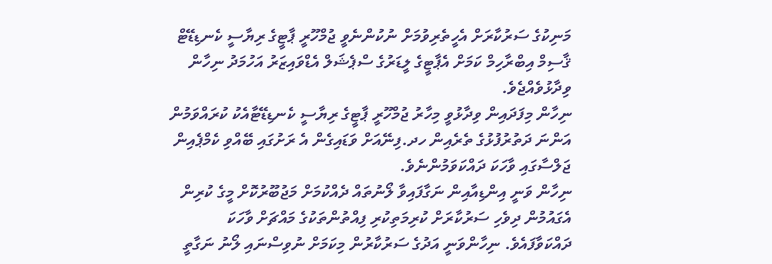މަނިކުގެ ސަރުކާރަށް އެހީތެރިވުމަށް ނުކުންނެވީ ޖުމްހޫރީ ޕާޓީގެ ރިޔާސީ ކެނޑިޑޭޓް ޤާސިމް އިބްރާހިމް ކަމަށް އެޕާޓީގެ ލީޑަރުގެ ސްޕެޝަލް އެޑްވައިޒަރު އަހުމަދު ނިހާން ވިދާޅުވެއްޖެވެ.
ނިހާން މިފަދައިން ވިދާޅުވީ މިހާރު ޖުމްހޫރީ ޕާޓީގެ ރިޔާސީ ކެނޑިޑޭޓާއެކު ކުރައްވަމުން އަންނަ ދަތުރުފުޅުގެ ތެރެއިން ހދ.ފިނޭއަށް ވަޑައިގެން އެ ރަށުގައި ބޭއްވި ކެމްޕެއިން ޖަލްސާގައި ވާހަކަ ދައްކަވަމުންނެވެ.
ނިހާން ވަނީ އިންޑިއާއިން ނަގާފައިވާ ލޯނުތައް ދެއްކުމަށް މަޖުބޫރުކޮށް މީގެ ކުރިން އެގައުމުން ދިވެހި ސަރުކާރަށް ކުރިމަތިކުރި ފިއްތުންތަކުގެ މައްޗަށް ވާހަކަ ދައްކަވާފައެވެ. ނިހާންވަނީ އަދުގެ ސަރުކާރުން މިކަމަށް ނުވިސްނައި ލޯނު ނަގާތީ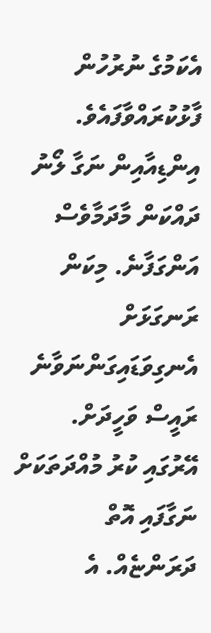އެކަމުގެ ނުރުހުން ފާޅުކުރައްވާފައެވެ.
އިންޑިއާއިން ނަގާ ލޯނު ދައްކަން މާދަމާވެސް އަންގަފާނެ. މިކަން ރަނގަޅަށް އެނގިވަޑައިގަންނަވާނެ ރައީސް ވަހީދަށް. އޭރުގައި ކުރު މުއްދަތަކަށް ނަގާފައި އޮތް ދަރަންޏެއް. އެ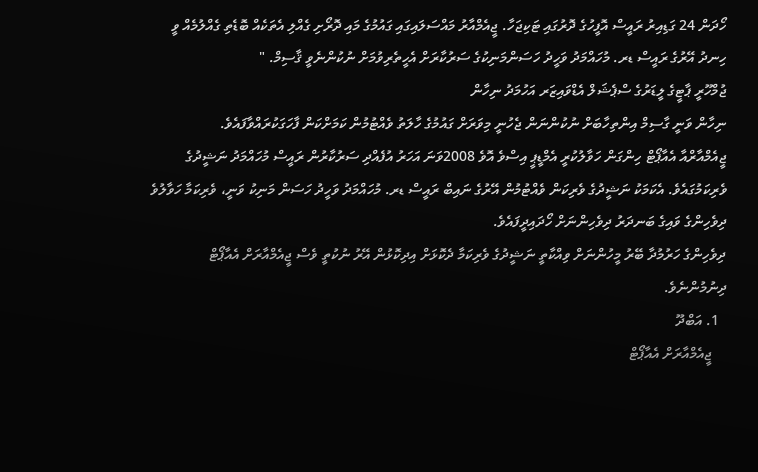ހޯދަން 24 ގަޑިއިރު ރައީސް އޮފީހުގެ ދޮރުގައި ޓަކިޖަހާ. ޖީއެމްއާރު މައްސަލައިގައި ގައުމުގެ މައި ދޮރޯށި ގެއްލި އެތަކެއް ބޮޑެތި ގެއްލުމެއް ވީ ހިނދު އޭރުގެ ރައީސް ޑރ. މުހައްމަދު ވަހީދު ހަސަންމަނިކުގެ ސަރުކާރަށް އެހީތެރިވުމަށް ނުކުންނެވީ ޤާސިމް. "
ޖުމްހޫރީ ޕާޓީގެ ލީޑަރުގެ ސްޕެޝަލް އެޑްވައިޒަރ އަހުމަދު ނިހާން
ނިހާން ވަނީ ގާސިމް އިންތިހާބަށް ނުކުންނަން ޖެހުނީ މިވަރަށް ގައުމުގެ ހާލަތު ވެއްޓުމުން ކަމަށްކަން ފާހަގަކުރައްވާފައެވެ.
ޖީއެމްއާރްއާ އެއާޕޯޓް ހިންގަން ހަވާލުކުރީ އެމްޑީޕީ އިސްވެ އޮވެ 2008ވަނަ އަހަރު އުފެއްދި ސަރުކާރުން ރައީސް މުހައްމަދު ނަޝީދުގެ ވެރިކަމުގައެވެ. އެކަމަކު ނަޝީދުގެ ވެރިކަން ވެއްޓުމުން އޭރުގެ ނައިބް ރައީސް ޑރ. މުހައްމަދު ވަހީދު ހަސަން މަނިކު ވަނީ، ވެރިކަމާ ހަވާލުވެ ދިވެހިންގެ ވައިގެ ބަނދަރު ދިވެހިންނަށް ހޯދައިދީފައެވެ.
ދިވެހިންގެ ހަރުމުދާ ބޭރު މީހުންނަށް ވިއްކާތީ ނަޝީދުގެ ވެރިކަމާ ދެކޮޅަށް އިދިކޮޅުން އޭރު ނުކުތީ ވެސް ޖީއެމްއާރަށް އެއާޕޯޓް ދިނުމުންނެވެ.
  1. އަބްދޫ
    ޖީއެމްއާރަށް އެއާޕޯޓް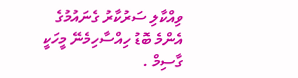ވިއްކާލި ސަރުކާރު ގެނައުމުގެ އެންމެ ބޮޑު ހިއްސާހިމެނޭ މީހަކީ ގާސިމް .